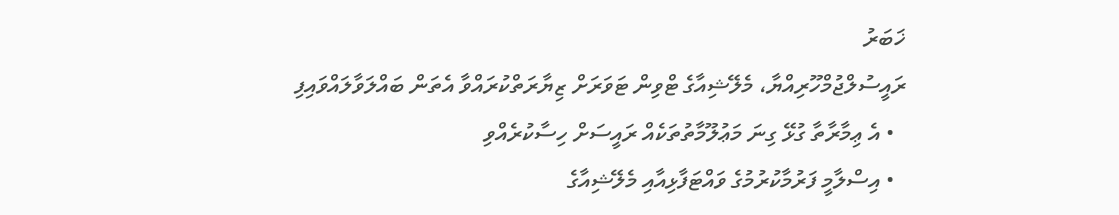ޚަބަރު
ރައީސުލްޖުމްހޫރިއްޔާ، މެލޭޝިއާގެ ޓްވިން ޓަވަރަށް ޒިޔާރަތްކުރައްވާ އެތަން ބައްލަވާލައްވައިފި
  • އެ ޢިމާރާތާ ގުޅޭ ގިނަ މަޢުލޫމާތުތަކެއް ރައީސަށް ހިސާކުރެއްވި
  • އިސްލާމީ ފަރުމާކުރުމުގެ ވައްޓަފާޅިއާއި މެލޭޝިއާގެ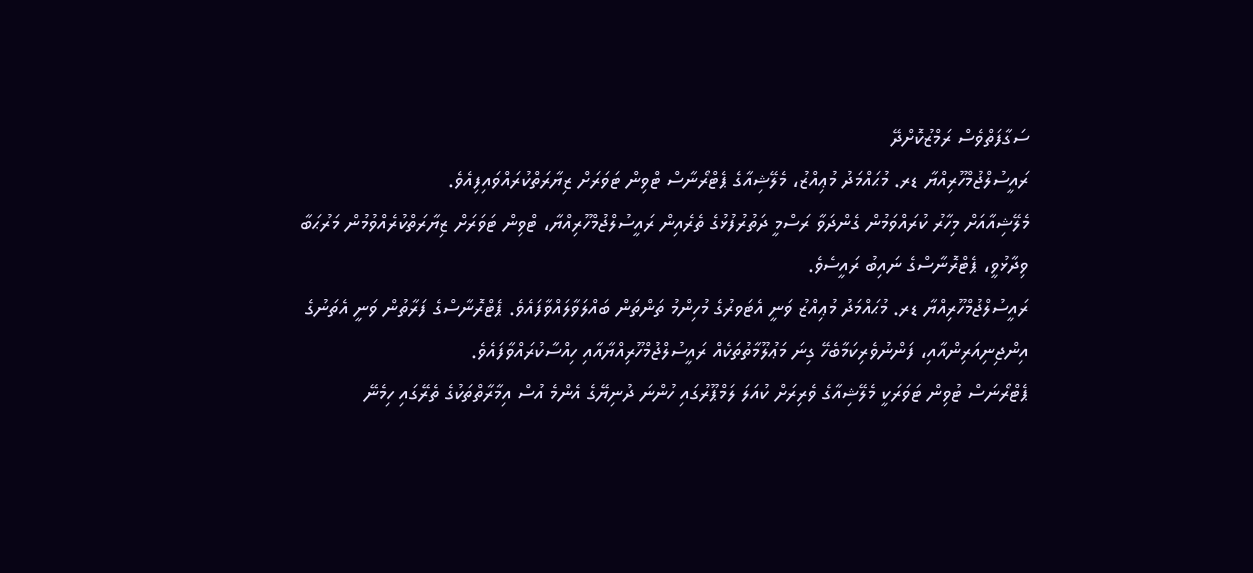ސަގާފަތްވެސް ރަމްޒުކޮށްދޭ
ރައީސުލްޖުމްހޫރިއްޔާ ޑރ. މުޙައްމަދު މުޢިއްޒު، މެލޭޝިއާގެ ޕެޓްރޯނާސް ޓްވިން ޓަވަރަށް ޒިޔާރަތްކުރައްވައިފިއެވެ.
މެލޭޝިއާއަށް މިހާރު ކުރައްވަމުން ގެންދަވާ ރަސްމީ ދަތުރުފުޅުގެ ތެރެއިން ރައީސުލްޖުމްހޫރިއްޔާ، ޓްވިން ޓަވަރަށް ޒިޔާރަތްކުރެއްވުމުން މަރުޙަބާ ވިދާޅުވީ، ޕެޓްރޮނާސްގެ ނައިބު ރައީސެވެ.
ރައީސުލްޖުމްހޫރިއްޔާ ޑރ. މުޙައްމަދު މުޢިއްޒު ވަނީ އެޓަވރުގެ މުހިންމު ތަންތަން ބައްލަވާލައްވާފައެވެ. ޕެޓްރޮނާސްގެ ފަރާތުން ވަނީ އެތަނުގެ އިންޖިނިއަރިންއާއި، ފަންނުވެރިކަމާބެހޭ ގިނަ މަޢުލޫމާތުތަކެއް ރައީސުލްޖުމްހޫރިއްޔާއާއި ހިއްސާކުރައްވާފައެވެ.
ޕެޓްރޯނަސް ޓުވިން ޓަވަރަކީ މެލޭޝިއާގެ ވެރިރަށް ކުއަލަ ލަމްޕޫރުގައި ހުންނަ ދުނިޔޭގެ އެންމެ އުސް އިމާރާތްތަކުގެ ތެރޭގައި ހިމެނޭ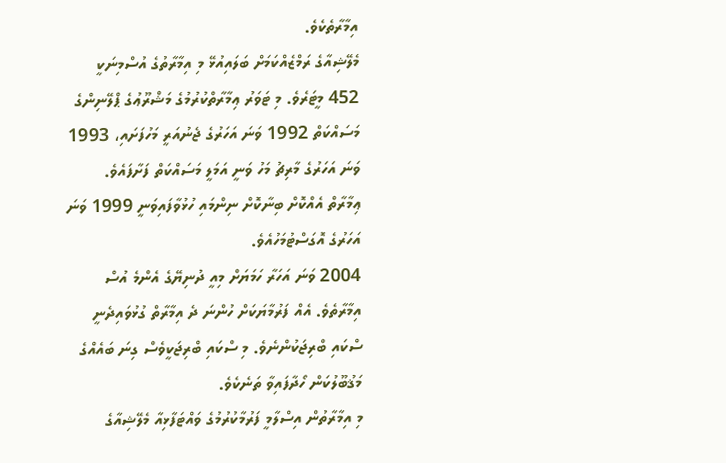އިމާރާތެކެވެ.
މެލޭޝިއާގެ ރަމްޒެއްކަމަށް ބަލައިއުޅޭ މި އިމާރާތުގެ އުސްމިނަކީ 452 މީޓަރެވެ. މި ޓަވަރު ޢިމާރާތްކުރުމުގެ މަޝްރޫޢުގެ ޕްލޭނިންގެ މަސައްކަތް 1992 ވަނަ އަހަރުގެ ޖެނުއަރީ މަހުފަށައި، 1993 ވަނަ އަހަރުގެ މާރިޗު މަހު ވަނީ އަމަލީ މަސައްކަތް ފަށާފައެވެ.
ޢިމާރާތް އެއްކޮށް ބިނާކޮށް ނިންމައި ހުޅުވާފައިވަނީ 1999 ވަނަ އަހަރުގެ އޮގަސްޓުމަހުއެވެ.
2004 ވަނަ އަހަރާ ހަމަޔަށް މިއީ ދުނިޔޭގެ އެންމެ އުސް އިމާރާތެވެ. އެއް ފަރުމާޔަކަށް ހުންނަ ދެ އިމާރާތް ގުޅުވައިދެނީ ސްކައި ބްރިޖަކުންނެވެ. މި ސްކައި ބްރިޖަކީވެސް ގިނަ ބައެއްގެ މަޤުބޫލުކަން ހޯދާފައިވާ ތަނެކެވެ.
މި އިމާރާތުން އިސްލާމީ ފަރުމާކުރުމުގެ ވައްޓަފާޅިއާ މެލޭޝިއާގެ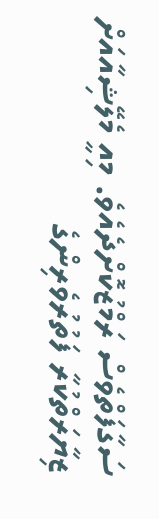ސަގާފަތްވެސް ރަމްޒުކޮށްދެއެވެ. މިއީ މެލޭޝިއާއަށް ޒިޔާރަތްކުރާ ފަތުރުވެރިންގެ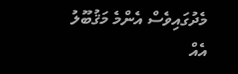މެދުގައިވެސް އެންމެ މަޤުބޫލު އެއް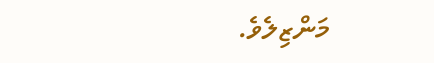މަންޒިލެވެ.